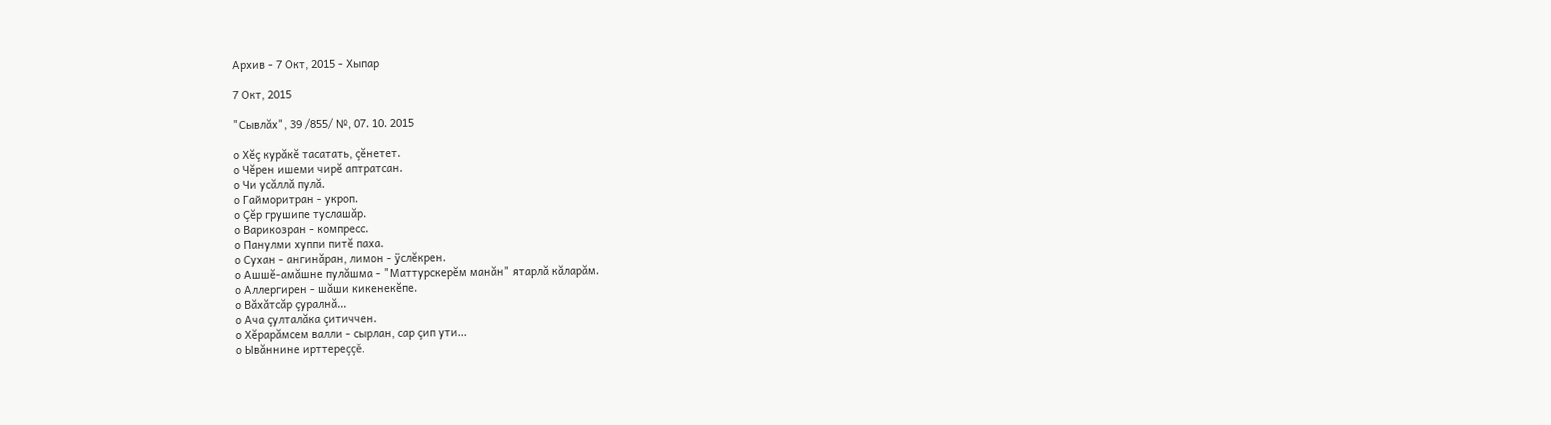Архив - 7 Окт, 2015 - Хыпар

7 Окт, 2015

"Сывлăх", 39 /855/ №, 07. 10. 2015

о Хĕç курăкĕ тасатать, çĕнетет.
о Чĕрен ишеми чирĕ аптратсан.
о Чи усăллă пулă.
о Гайморитран - укроп.
о Çĕр грушипе туслашăр.
о Варикозран - компресс.
о Панулми хуппи питĕ паха.
о Сухан - ангинăран, лимон - ÿслĕкрен.
о Ашшĕ-амăшне пулăшма - "Маттурскерĕм манăн" ятарлă кăларăм.
о Аллергирен - шăши кикенекĕпе.
о Вăхăтсăр çуралнă...
о Ача çулталăка çитиччен.
о Хĕрарăмсем валли - сырлан, сар çип ути...
о Ывăннине ирттереççĕ.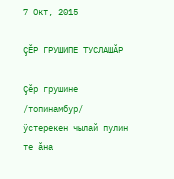7 Окт, 2015

ÇĔР ГРУШИПЕ ТУСЛАШĂР

Çĕр грушине /топинамбур/ ÿстерекен чылай пулин те ăна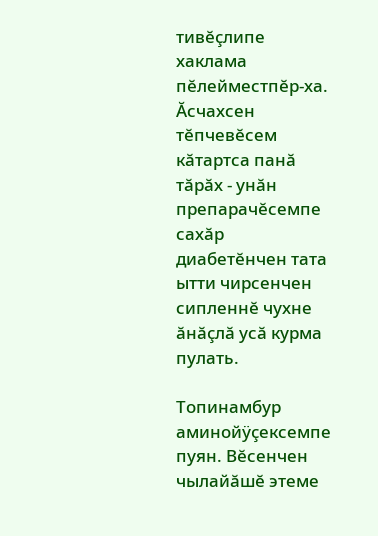тивĕçлипе хаклама пĕлейместпĕр-ха. Ăсчахсен тĕпчевĕсем кăтартса панă тăрăх - унăн препарачĕсемпе сахăр диабетĕнчен тата ытти чирсенчен сипленнĕ чухне ăнăçлă усă курма пулать.

Топинамбур аминойÿçексемпе пуян. Вĕсенчен чылайăшĕ этеме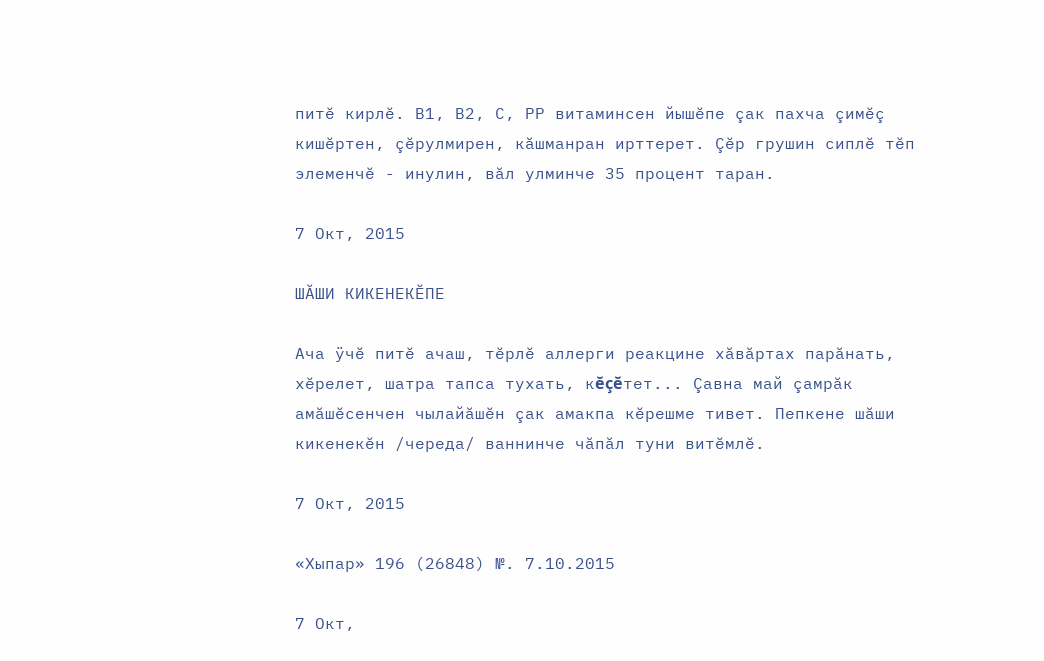питĕ кирлĕ. В1, В2, С, РР витаминсен йышĕпе çак пахча çимĕç кишĕртен, çĕрулмирен, кăшманран ирттерет. Çĕр грушин сиплĕ тĕп элеменчĕ - инулин, вăл улминче 35 процент таран.

7 Окт, 2015

ШĂШИ КИКЕНЕКĔПЕ

Ача ÿчĕ питĕ ачаш, тĕрлĕ аллерги реакцине хăвăртах парăнать, хĕрелет, шатра тапса тухать, кĕçĕтет... Çавна май çамрăк амăшĕсенчен чылайăшĕн çак амакпа кĕрешме тивет. Пепкене шăши кикенекĕн /череда/ ваннинче чăпăл туни витĕмлĕ.

7 Окт, 2015

«Хыпар» 196 (26848) №. 7.10.2015

7 Окт,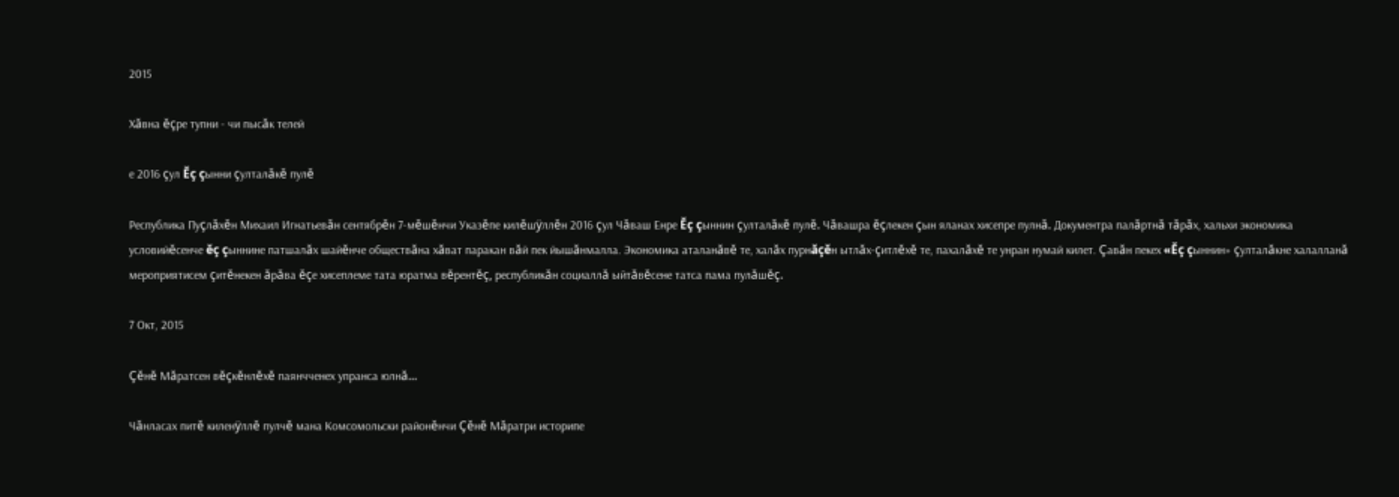2015

Хăвна ĕçре тупни - чи пысăк телей

е 2016 çул Ĕç çынни çулталăкĕ пулĕ

Республика Пуçлăхĕн Михаил Игнатьевăн сентябрĕн 7-мĕшĕнчи Указĕпе килĕшÿллĕн 2016 çул Чăваш Енре Ĕç çыннин çулталăкĕ пулĕ. Чăвашра ĕçлекен çын яланах хисепре пулнă. Документра палăртнă тăрăх, хальхи экономика условийĕсенче ĕç çыннине патшалăх шайĕнче обществăна хăват паракан вăй пек йышăнмалла. Экономика аталанăвĕ те, халăх пурнăçĕн ытлăх-çитлĕхĕ те, пахалăхĕ те унран нумай килет. Çавăн пекех «Ĕç çыннин» çулталăкне халалланă мероприятисем çитĕнекен ăрăва ĕçе хисеплеме тата юратма вĕрентĕç, республикăн социаллă ыйтăвĕсене татса пама пулăшĕç.

7 Окт, 2015

Çĕнĕ Мăратсен вĕçкĕнлĕхĕ паянчченех упранса юлнă...

Чăнласах питĕ киленÿллĕ пулчĕ мана Комсомольски районĕнчи Çĕнĕ Мăратри историпе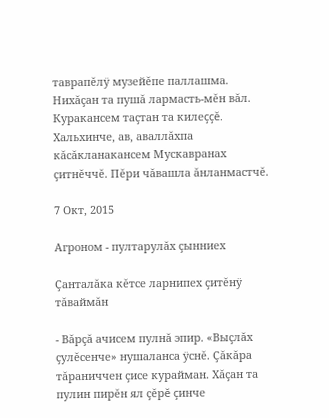таврапĕлÿ музейĕпе паллашма. Нихăçан та пушă лармасть-мĕн вăл. Куракансем таçтан та килеççĕ. Хальхинче, ав, аваллăхпа кăсăкланакансем Мускавранах çитнĕччĕ. Пĕри чăвашла ăнланмастчĕ.

7 Окт, 2015

Агроном - пултарулăх çынниех

Çанталăка кĕтсе ларнипех çитĕнÿ тăваймăн

- Вăрçă ачисем пулнă эпир. «Выçлăх çулĕсенче» нушаланса ÿснĕ. Çăкăра тăраниччен çисе курайман. Хăçан та пулин пирĕн ял çĕрĕ çинче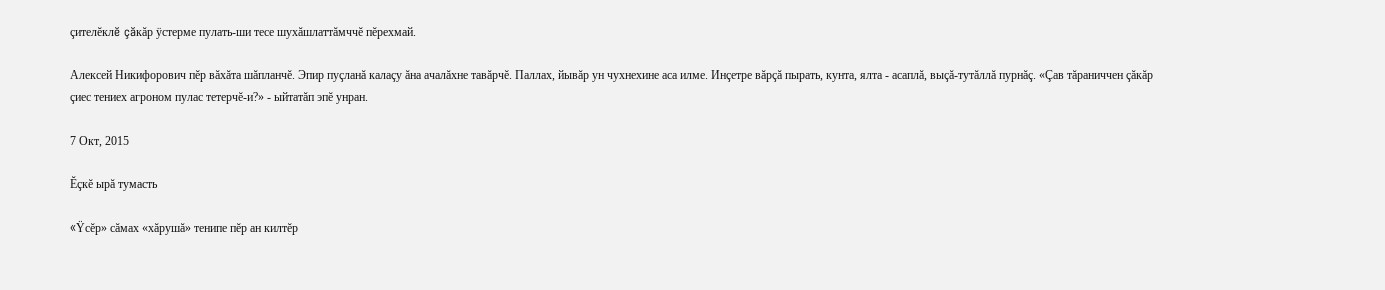çителĕклĕ çăкăр ÿстерме пулать-ши тесе шухăшлаттăмччĕ пĕрехмай.

Алексей Никифорович пĕр вăхăта шăпланчĕ. Эпир пуçланă калаçу ăна ачалăхне тавăрчĕ. Паллах, йывăр ун чухнехине аса илме. Инçетре вăрçă пырать, кунта, ялта - асаплă, выçă-тутăллă пурнăç. «Çав тăраниччен çăкăр çиес тениех агроном пулас тетерчĕ-и?» - ыйтатăп эпĕ унран.

7 Окт, 2015

Ĕçкĕ ырă тумасть

«Ÿсĕр» сăмах «хăрушă» тенипе пĕр ан килтĕр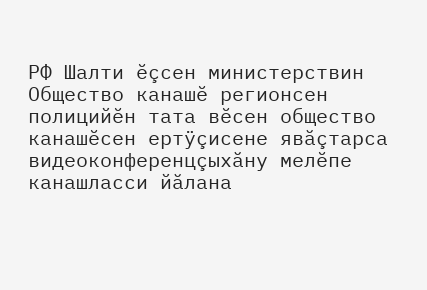РФ Шалти ĕçсен министерствин Общество канашĕ регионсен полицийĕн тата вĕсен общество канашĕсен ертÿçисене явăçтарса видеоконференцçыхăну мелĕпе канашласси йăлана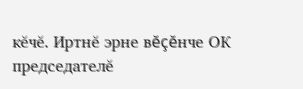кĕчĕ. Иртнĕ эрне вĕçĕнче ОК председателĕ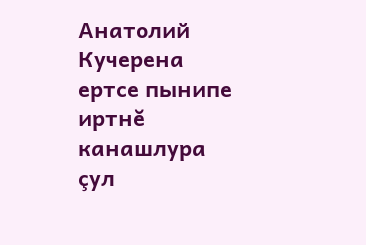Анатолий Кучерена ертсе пынипе иртнĕ канашлура çул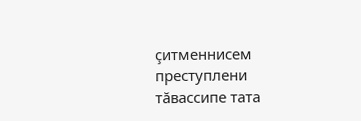çитменнисем преступлени тăвассипе тата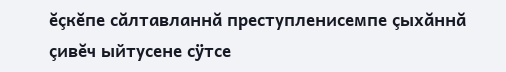ĕçкĕпе сăлтавланнă преступленисемпе çыхăннă çивĕч ыйтусене сÿтсе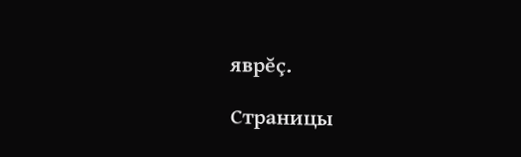яврĕç.

Страницы